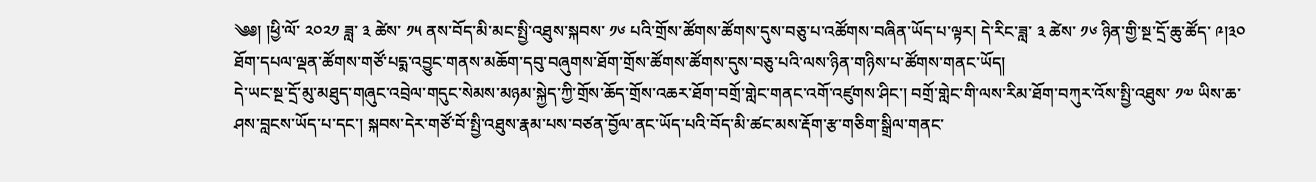༄༅། །ཕྱི་ལོ་ ༢༠༢༡ ཟླ་ ༣ ཚེས་ ༡༥ ནས་བོད་མི་མང་སྤྱི་འཐུས་སྐབས་ ༡༦ པའི་གྲོས་ཚོགས་ཚོགས་དུས་བཅུ་པ་འཚོགས་བཞིན་ཡོད་པ་ལྟར། དེ་རིང་ཟླ་ ༣ ཚེས་ ༡༦ ཉིན་གྱི་སྔ་དྲོ་ཆུ་ཚོད་ ༩།༣༠ ཐོག་དཔལ་ལྡན་ཚོགས་གཙོ་པདྨ་འབྱུང་གནས་མཆོག་དབུ་བཞུགས་ཐོག་གྲོས་ཚོགས་ཚོགས་དུས་བཅུ་པའི་ལས་ཉིན་གཉིས་པ་ཚོགས་གནང་ཡོད།
དེ་ཡང་སྔ་དྲོ་མུ་མཐུད་གཞུང་འབྲེལ་གདུང་སེམས་མཉམ་སྐྱེད་ཀྱི་གྲོས་ཆོད་གྲོས་འཆར་ཐོག་བགྲོ་གླེང་གནང་འགོ་འཛུགས་ཤིང་། བགྲོ་གླེང་གི་ལས་རིམ་ཐོག་བཀུར་འོས་སྤྱི་འཐུས་ ༡༧ ཡིས་ཆ་ཤས་བླངས་ཡོད་པ་དང་། སྐབས་དེར་གཙོ་བོ་སྤྱི་འཐུས་རྣམ་པས་བཙན་བྱོལ་ནང་ཡོད་པའི་བོད་མི་ཚང་མས་རྡོག་རྩ་གཅིག་སྒྲིལ་གནང་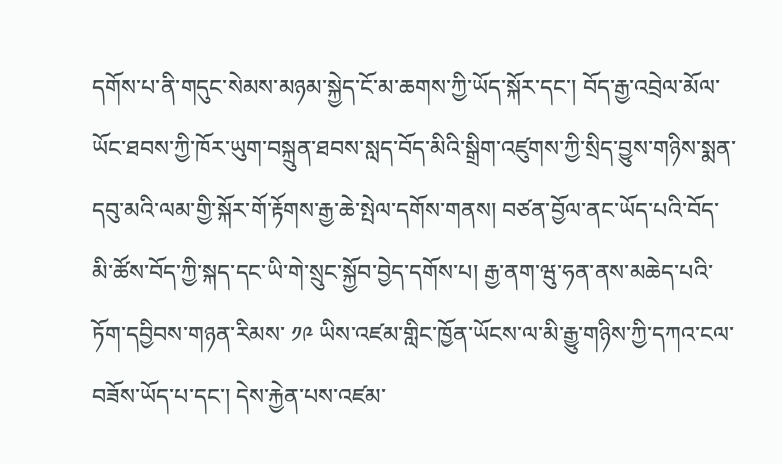དགོས་པ་ནི་གདུང་སེམས་མཉམ་སྐྱེད་ངོ་མ་ཆགས་ཀྱི་ཡོད་སྐོར་དང་། བོད་རྒྱ་འབྲེལ་མོལ་ཡོང་ཐབས་ཀྱི་ཁོར་ཡུག་བསྐྲུན་ཐབས་སླད་བོད་མིའི་སྒྲིག་འཛུགས་ཀྱི་སྲིད་བྱུས་གཉིས་སྨན་དབུ་མའི་ལམ་གྱི་སྐོར་གོ་རྟོགས་རྒྱ་ཆེ་སྤེལ་དགོས་གནས། བཙན་བྱོལ་ནང་ཡོད་པའི་བོད་མི་ཚོས་བོད་ཀྱི་སྐད་དང་ཡི་གེ་སྲུང་སྐྱོབ་བྱེད་དགོས་པ། རྒྱ་ནག་ཝུ་ཧན་ནས་མཆེད་པའི་ཏོག་དབྱིབས་གཉན་རིམས་ ༡༩ ཡིས་འཛམ་གླིང་ཁྱོན་ཡོངས་ལ་མི་རྒྱུ་གཉིས་ཀྱི་དཀའ་ངལ་བཟོས་ཡོད་པ་དང་། དེས་རྐྱེན་པས་འཛམ་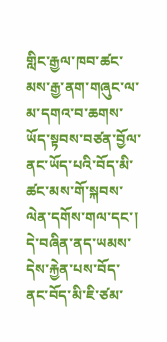གླིང་རྒྱལ་ཁབ་ཚང་མས་རྒྱ་ནག་གཞུང་ལ་མ་དགའ་བ་ཆགས་ཡོད་སྟབས་བཙན་བྱོལ་ནང་ཡོད་པའི་བོད་མི་ཚང་མས་གོ་སྐབས་ལེན་དགོས་གལ་དང་། དེ་བཞིན་ནད་ཡམས་དེས་རྐྱེན་པས་བོད་ནང་བོད་མི་ཇི་ཙམ་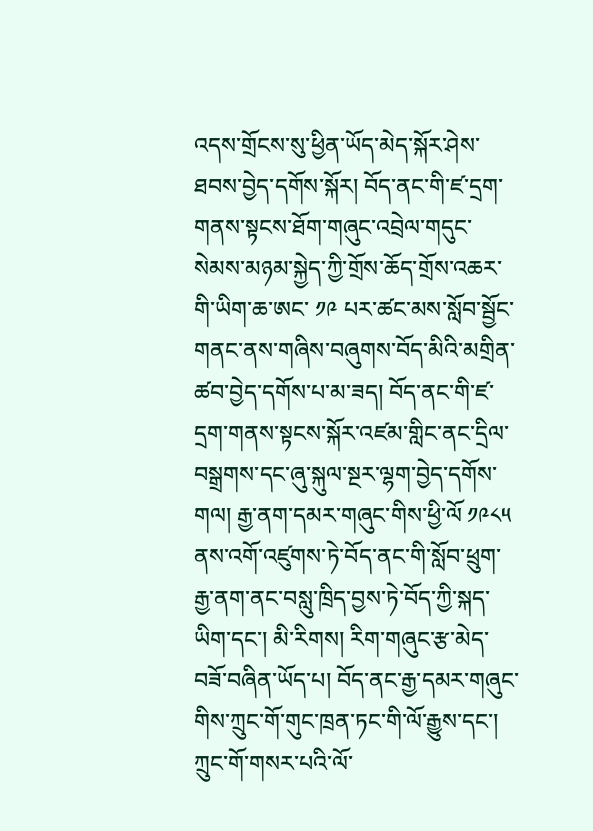འདས་གྲོངས་སུ་ཕྱིན་ཡོད་མེད་སྐོར་ཤེས་ཐབས་བྱེད་དགོས་སྐོར། བོད་ནང་གི་ཛ་དྲག་གནས་སྟངས་ཐོག་གཞུང་འབྲེལ་གདུང་སེམས་མཉམ་སྐྱེད་ཀྱི་གྲོས་ཆོད་གྲོས་འཆར་གི་ཡིག་ཆ་ཨང་ ༡༩ པར་ཚང་མས་སློབ་སྦྱོང་གནང་ནས་གཞིས་བཞུགས་བོད་མིའི་མགྲིན་ཚབ་བྱེད་དགོས་པ་མ་ཟད། བོད་ནང་གི་ཛ་དྲག་གནས་སྟངས་སྐོར་འཛམ་གླིང་ནང་དྲིལ་བསྒྲགས་དང་ཞུ་སྐུལ་སྔར་ལྷག་བྱེད་དགོས་གལ། རྒྱ་ནག་དམར་གཞུང་གིས་ཕྱི་ལོ ༡༩༨༥ ནས་འགོ་འཛུགས་ཏེ་བོད་ནང་གི་སློབ་ཕྲུག་རྒྱ་ནག་ནང་བསླུ་ཁྲིད་བྱས་ཏེ་བོད་ཀྱི་སྐད་ཡིག་དང་། མི་རིགས། རིག་གཞུང་རྩ་མེད་བཟོ་བཞིན་ཡོད་པ། བོད་ནང་རྒྱ་དམར་གཞུང་གིས་ཀྲུང་གོ་གུང་ཁྲན་ཏང་གི་ལོ་རྒྱུས་དང་། ཀྲུང་གོ་གསར་པའི་ལོ་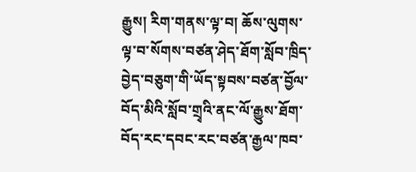རྒྱུས། རིག་གནས་ལྟ་བ། ཆོས་ལུགས་ལྟ་བ་སོགས་བཙན་ཤེད་ཐོག་སློབ་ཁྲིད་བྱེད་བཅུག་གི་ཡོད་སྟབས་བཙན་བྱོལ་བོད་མིའི་སློབ་གྲྭའི་ནང་ལོ་རྒྱུས་ཐོག་བོད་རང་དབང་རང་བཙན་རྒྱལ་ཁབ་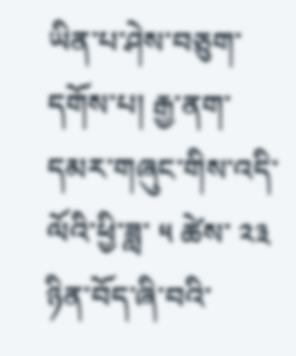ཡིན་པ་ཤེས་བཅུག་དགོས་པ། རྒྱ་ནག་དམར་གཞུང་གིས་འདི་ལོའི་ཕྱི་ཟླ་ ༥ ཚེས་ ༢༣ ཉིན་བོད་ཞི་བའི་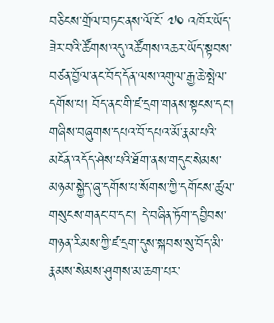བཅིངས་གྲོལ་བཏང་ནས་ལོ་ངོ་ ༧༠ འཁོར་ཡོད་ཟེར་བའི་ཚོགས་འདུ་འཚོགས་འཆར་ཡོད་སྟབས་བཙན་བྱོལ་ནང་བོད་དོན་ལས་འགུལ་རྒྱ་ཆེ་སྤེལ་དགོས་པ། བོད་ནང་གི་ཛ་དྲག་གནས་སྟངས་དང་། གཞིས་བཞུགས་དཔའ་བོ་དཔའ་མོ་རྣམ་པའི་མངོན་འདོད་ཤེས་པའི་ཐོག་ནས་གདུང་སེམས་མཉམ་སྐྱེད་ཞུ་དགོས་པ་སོགས་ཀྱི་དགོངས་ཚུལ་གསུངས་གནང་བ་དང་། དེ་བཞིན་ཏོག་དབྱིབས་གཉན་རིམས་ཀྱི་ཛ་དྲག་དུས་སྐབས་སུ་བོད་མི་རྣམས་སེམས་ཤུགས་མ་ཆག་པར་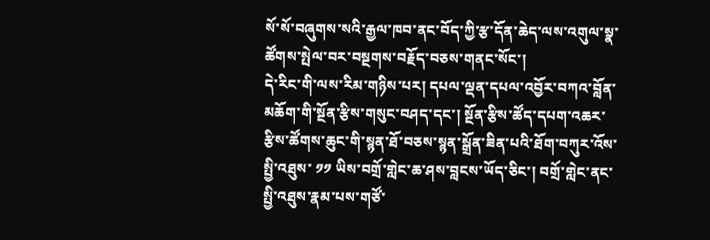སོ་སོ་བཞུགས་སའི་རྒྱལ་ཁབ་ནང་བོད་ཀྱི་རྩ་དོན་ཆེད་ལས་འགུལ་སྣ་ཚོགས་སྤེལ་བར་བསྔགས་བརྗོད་བཅས་གནང་སོང་།
དེ་རིང་གི་ལས་རིམ་གཉིས་པར། དཔལ་ལྡན་དཔལ་འབྱོར་བཀའ་བློན་མཆོག་གི་སྔོན་རྩིས་གསུང་བཤད་དང་། སྔོན་རྩིས་ཚོད་དཔག་འཆར་རྩིས་ཚོགས་ཆུང་གི་སྙན་ཐོ་བཅས་སྙན་སྒྲོན་ཟིན་པའི་ཐོག་བཀུར་འོས་སྤྱི་འཐུས་ ༡༡ ཡིས་བགྲོ་གླེང་ཆ་ཤས་བླངས་ཡོད་ཅིང་། བགྲོ་གླེང་ནང་སྤྱི་འཐུས་རྣམ་པས་གཙོ་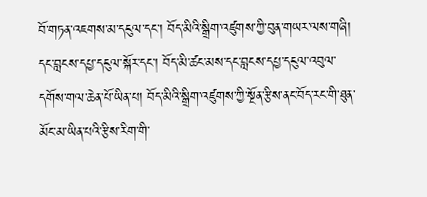བོ་གཏན་འཇགས་མ་དངུལ་དང་། བོད་མིའི་སྒྲིག་འཛུགས་ཀྱི་བུན་གཡར་ལས་གཞི། དང་བླངས་དཔྱ་དངུལ་སྐོར་དང་། བོད་མི་ཚང་མས་དང་བླངས་དཔྱ་དངུལ་འབུལ་དགོས་གལ་ཆེན་པོ་ཡིན་པ། བོད་མིའི་སྒྲིག་འཛུགས་ཀྱི་སྔོན་རྩིས་ནང་བོད་རང་གི་ཐུན་མོང་མ་ཡིན་པའི་རྩིས་རིག་གི་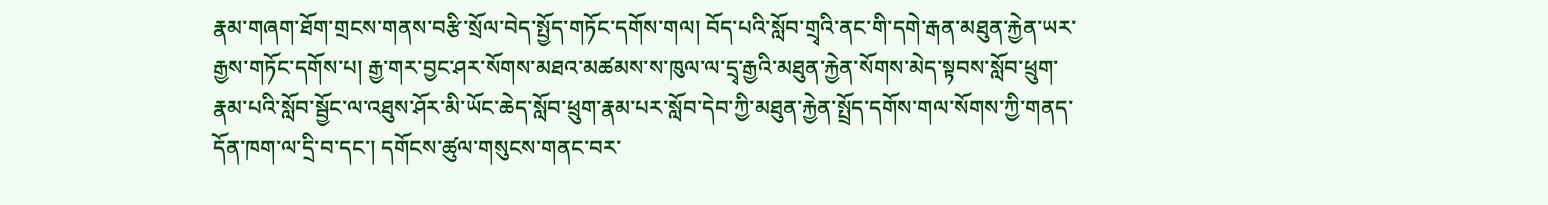རྣམ་གཞག་ཐོག་གྲངས་གནས་བརྩི་སྲོལ་བེད་སྤྱོད་གཏོང་དགོས་གལ། བོད་པའི་སློབ་གྲྭའི་ནང་གི་དགེ་རྒན་མཐུན་རྐྱེན་ཡར་རྒྱས་གཏོང་དགོས་པ། རྒྱ་གར་བྱང་ཤར་སོགས་མཐའ་མཚམས་ས་ཁུལ་ལ་དྲྭ་རྒྱའི་མཐུན་རྐྱེན་སོགས་མེད་སྟབས་སློབ་ཕྲུག་རྣམ་པའི་སློབ་སྦྱོང་ལ་འཐུས་ཤོར་མི་ཡོང་ཆེད་སློབ་ཕྲུག་རྣམ་པར་སློབ་དེབ་ཀྱི་མཐུན་རྐྱེན་སྤྲོད་དགོས་གལ་སོགས་ཀྱི་གནད་དོན་ཁག་ལ་དྲི་བ་དང་། དགོངས་ཚུལ་གསུངས་གནང་བར་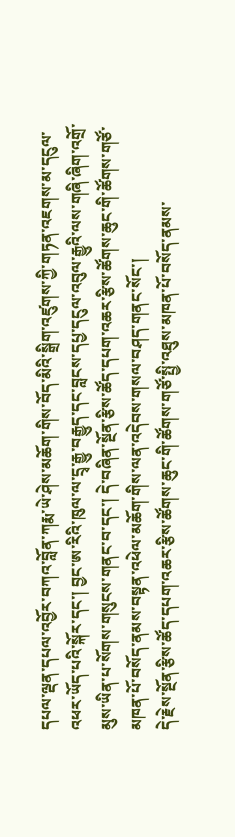དཔལ་ལྡན་དཔལ་འབྱོར་བཀའ་བློན་ཀརྨ་ཡེ་ཤེས་མཆོག་གིས་བོད་མིའི་སྒྲིག་འཛུགས་ཀྱི་གཏན་འཇགས་མ་དངུལ་འཕར་ཡོད་པའི་སྐོར་དང་། བྱང་ཨ་རིའི་ཁུལ་ལ་དྲྭ་རྒྱུ་བརྒྱུད་དང་བླངས་དཔྱ་དངུལ་འབུལ་རྒྱུའི་ལས་གཞི་ཞིག་འགྲོ་མུས་ཡིན་པ་སོགས་གསུངས་གནང་བ་དང་། དེ་བཞིན་སྔོན་རྩིས་ཚོད་དཔག་འཆར་རྩིས་ཚོགས་ཆུང་གི་ཚོགས་གཙོ་མཁན་པོ་བསོད་ནམས་བསྟན་འཕེལ་མཆོག་གིས་ལན་འདེབས་གསལ་བཤད་གནང་སོང་།
དེ་རྗེས་སྔོན་རྩིས་ཚོད་དཔག་འཆར་རྩིས་ཚོགས་ཆུང་གི་ཚོགས་གཙོ་སྤྱི་འཐུས་མཁན་པོ་བསོད་ནམས་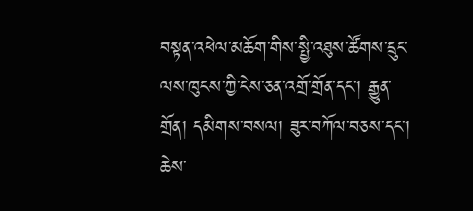བསྟན་འཕེལ་མཆོག་གིས་སྤྱི་འཐུས་ཚོགས་དྲུང་ལས་ཁུངས་ཀྱི་ངེས་ཅན་འགྲོ་གྲོན་དང་། རྒྱུན་གྲོན། དམིགས་བསལ། ཟུར་བཀོལ་བཅས་དང་། ཆེས་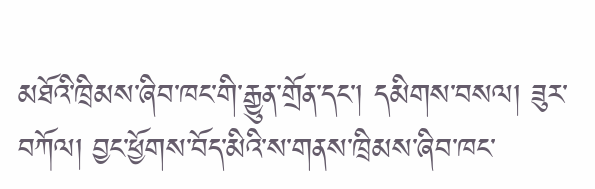མཐོའི་ཁྲིམས་ཞིབ་ཁང་གི་རྒྱུན་གྲོན་དང་། དམིགས་བསལ། ཟུར་བཀོལ། བྱང་ཕྱོགས་བོད་མིའི་ས་གནས་ཁྲིམས་ཞིབ་ཁང་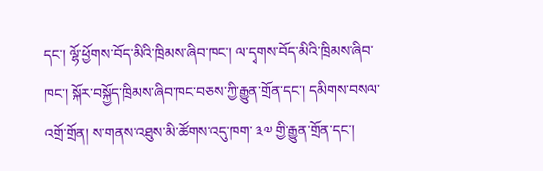དང་། ལྷོ་ཕྱོགས་བོད་མིའི་ཁྲིམས་ཞིབ་ཁང་། ལ་དྭགས་བོད་མིའི་ཁྲིམས་ཞིབ་ཁང་། སྐོར་བསྐྱོད་ཁྲིམས་ཞིབ་ཁང་བཅས་ཀྱི་རྒྱུན་གྲོན་དང་། དམིགས་བསལ་འགྲོ་གྲོན། ས་གནས་འཐུས་མི་ཚོགས་འདུ་ཁག་ ༣༧ གྱི་རྒྱུན་གྲོན་དང་།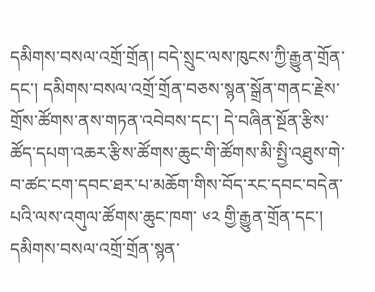དམིགས་བསལ་འགྲོ་གྲོན། བདེ་སྲུང་ལས་ཁུངས་ཀྱི་རྒྱུན་གྲོན་དང་། དམིགས་བསལ་འགྲོ་གྲོན་བཅས་སྙན་སྒྲོན་གནང་རྗེས་གྲོས་ཚོགས་ནས་གཏན་འབེབས་དང་། དེ་བཞིན་སྔོན་རྩིས་ཚོད་དཔག་འཆར་རྩིས་ཚོགས་ཆུང་གི་ཚོགས་མི་སྤྱི་འཐུས་གེ་བ་ཚང་ངག་དབང་ཐར་པ་མཆོག་གིས་བོད་རང་དབང་བདེན་པའི་ལས་འགུལ་ཚོགས་ཆུང་ཁག་ ༦༢ གྱི་རྒྱུན་གྲོན་དང་། དམིགས་བསལ་འགྲོ་གྲོན་སྙན་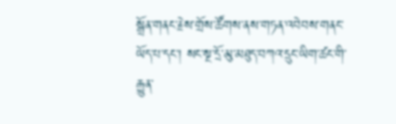སྒྲོན་གནང་རྗེས་གྲོས་ཚོགས་ནས་གཏན་འབེབས་གནང་ཡོད་པ་དང་། སང་སྔ་དྲོ་མུ་མཐུད་བཀའ་དྲུང་ཡིག་ཚང་གི་རྒྱུན་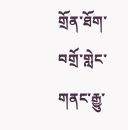གྲོན་ཐོག་བགྲོ་གླེང་གནང་རྒྱུ་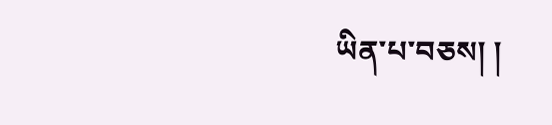ཡིན་པ་བཅས། །